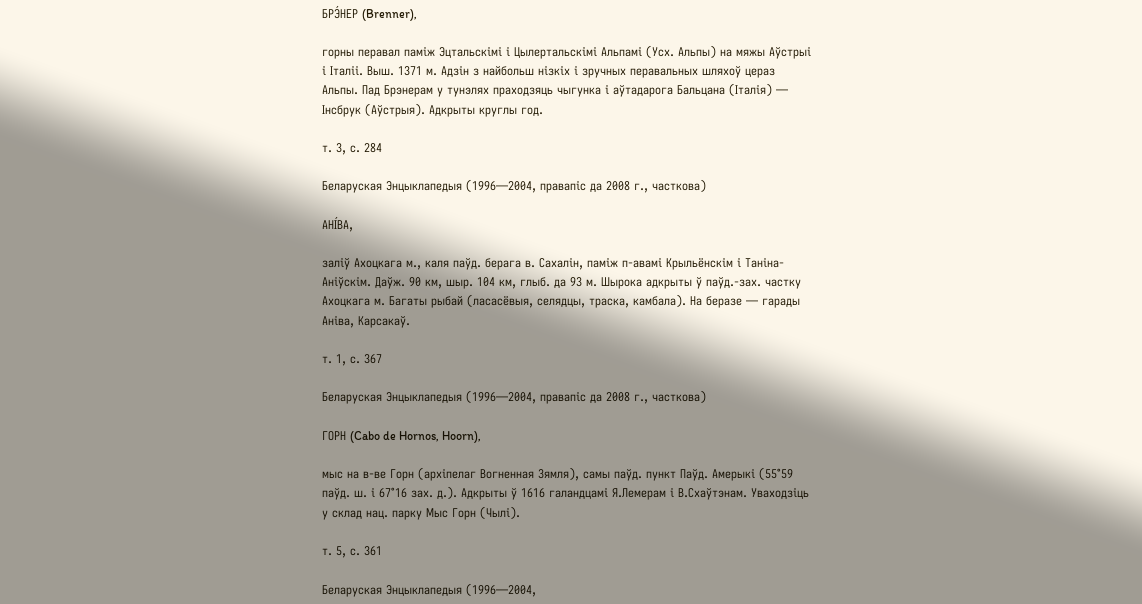БРЭ́НЕР (Brenner),

горны перавал паміж Эцтальскімі і Цылертальскімі Альпамі (Усх. Альпы) на мяжы Аўстрыі і Італіі. Выш. 1371 м. Адзін з найбольш нізкіх і зручных перавальных шляхоў цераз Альпы. Пад Брэнерам у тунэлях праходзяць чыгунка і аўтадарога Бальцана (Італія) — Інсбрук (Аўстрыя). Адкрыты круглы год.

т. 3, с. 284

Беларуская Энцыклапедыя (1996—2004, правапіс да 2008 г., часткова)

АНІ́ВА,

заліў Ахоцкага м., каля паўд. берага в. Сахалін, паміж п-авамі Крыльёнскім і Таніна-Аніўскім. Даўж. 90 км, шыр. 104 км, глыб. да 93 м. Шырока адкрыты ў паўд.-зах. частку Ахоцкага м. Багаты рыбай (ласасёвыя, селядцы, траска, камбала). На беразе — гарады Аніва, Карсакаў.

т. 1, с. 367

Беларуская Энцыклапедыя (1996—2004, правапіс да 2008 г., часткова)

ГОРН (Cabo de Hornos, Hoorn),

мыс на в-ве Горн (архіпелаг Вогненная Зямля), самы паўд. пункт Паўд. Амерыкі (55°59 паўд. ш. і 67°16 зах. д.). Адкрыты ў 1616 галандцамі Я.Лемерам і В.Схаўтэнам. Уваходзіць у склад нац. парку Мыс Горн (Чылі).

т. 5, с. 361

Беларуская Энцыклапедыя (1996—2004,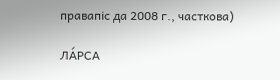правапіс да 2008 г., часткова)

ЛА́РСА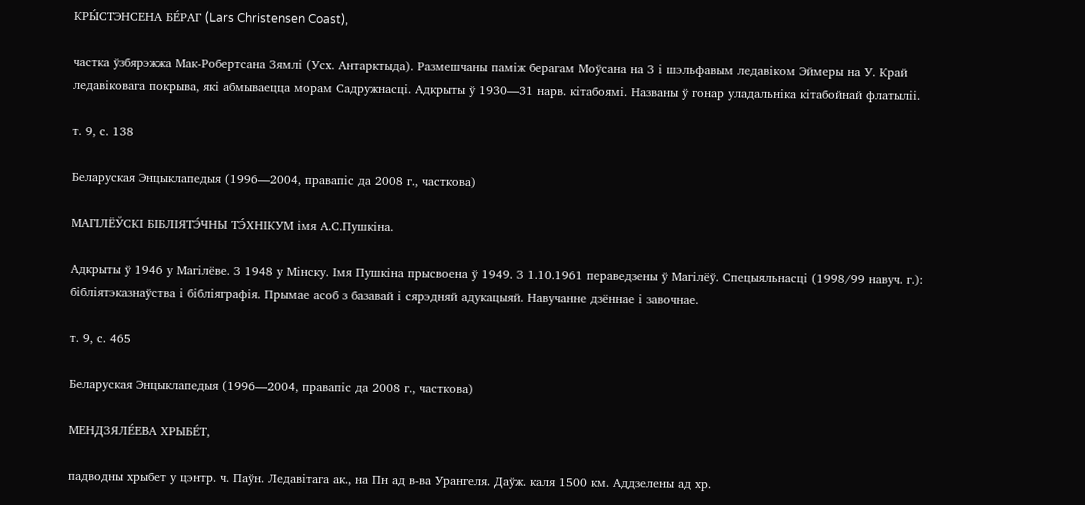КРЫ́СТЭНСЕНА БЕ́РАГ (Lars Christensen Coast),

частка ўзбярэжжа Мак-Робертсана Зямлі (Усх. Антарктыда). Размешчаны паміж берагам Моўсана на З і шэльфавым ледавіком Эймеры на У. Край ледавіковага покрыва, які абмываецца морам Садружнасці. Адкрыты ў 1930—31 нарв. кітабоямі. Названы ў гонар уладальніка кітабойнай флатыліі.

т. 9, с. 138

Беларуская Энцыклапедыя (1996—2004, правапіс да 2008 г., часткова)

МАГІЛЁЎСКІ БІБЛІЯТЭ́ЧНЫ ТЭ́ХНІКУМ імя А.С.Пушкіна.

Адкрыты ў 1946 у Магілёве. З 1948 у Мінску. Імя Пушкіна прысвоена ў 1949. З 1.10.1961 пераведзены ў Магілёў. Спецыяльнасці (1998/99 навуч. г.): бібліятэказнаўства і бібліяграфія. Прымае асоб з базавай і сярэдняй адукацыяй. Навучанне дзённае і завочнае.

т. 9, с. 465

Беларуская Энцыклапедыя (1996—2004, правапіс да 2008 г., часткова)

МЕНДЗЯЛЕ́ЕВА ХРЫБЕ́Т,

падводны хрыбет у цэнтр. ч. Паўн. Ледавітага ак., на Пн ад в-ва Урангеля. Даўж. каля 1500 км. Аддзелены ад хр.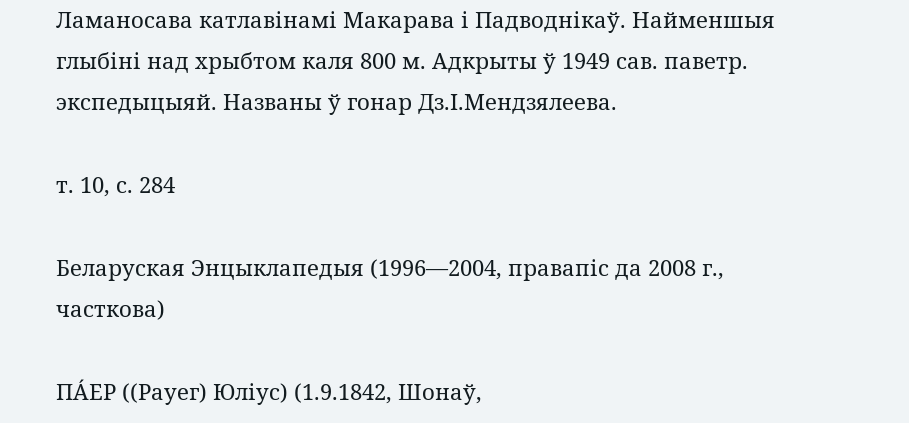Ламаносава катлавінамі Макарава і Падводнікаў. Найменшыя глыбіні над хрыбтом каля 800 м. Адкрыты ў 1949 сав. паветр. экспедыцыяй. Названы ў гонар Дз.І.Мендзялеева.

т. 10, с. 284

Беларуская Энцыклапедыя (1996—2004, правапіс да 2008 г., часткова)

ПА́ЕР ((Рауег) Юліус) (1.9.1842, Шонаў,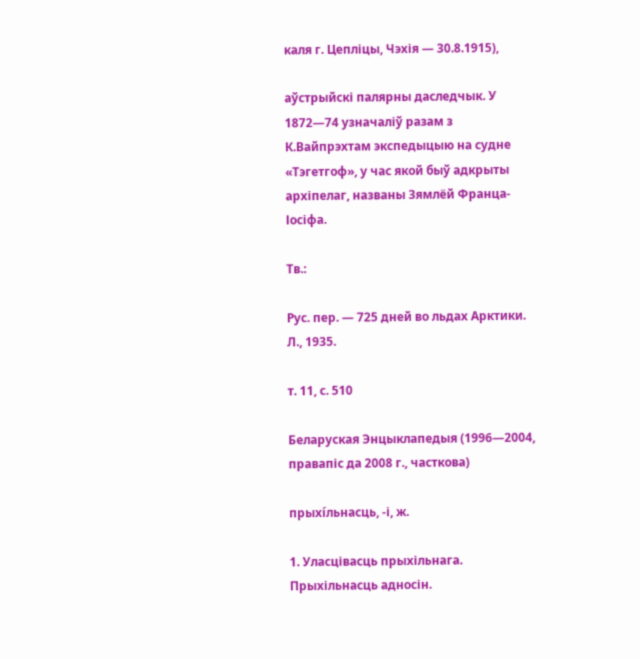каля г. Цепліцы, Чэхія — 30.8.1915),

аўстрыйскі палярны даследчык. У 1872—74 узначаліў разам з К.Вайпрэхтам экспедыцыю на судне «Тэгетгоф», у час якой быў адкрыты архіпелаг, названы Зямлёй Франца-Іосіфа.

Тв.:

Рус. пер. — 725 дней во льдах Арктики. Л., 1935.

т. 11, с. 510

Беларуская Энцыклапедыя (1996—2004, правапіс да 2008 г., часткова)

прыхі́льнасць, ‑і, ж.

1. Уласцівасць прыхільнага. Прыхільнасць адносін.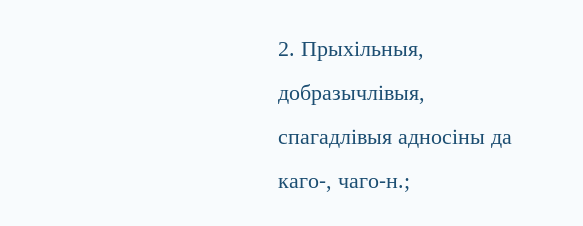2. Прыхільныя, добразычлівыя, спагадлівыя адносіны да каго‑, чаго‑н.;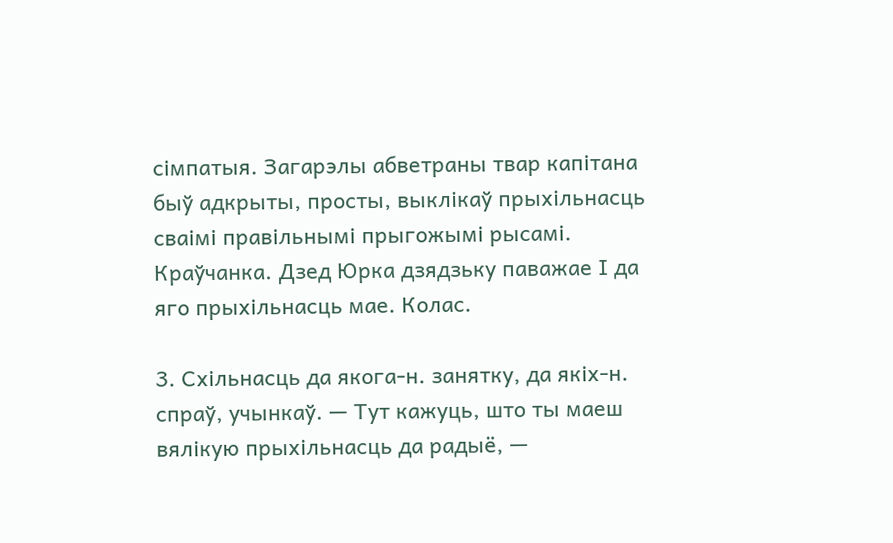сімпатыя. Загарэлы абветраны твар капітана быў адкрыты, просты, выклікаў прыхільнасць сваімі правільнымі прыгожымі рысамі. Краўчанка. Дзед Юрка дзядзьку паважае І да яго прыхільнасць мае. Колас.

3. Схільнасць да якога‑н. занятку, да якіх‑н. спраў, учынкаў. — Тут кажуць, што ты маеш вялікую прыхільнасць да радыё, —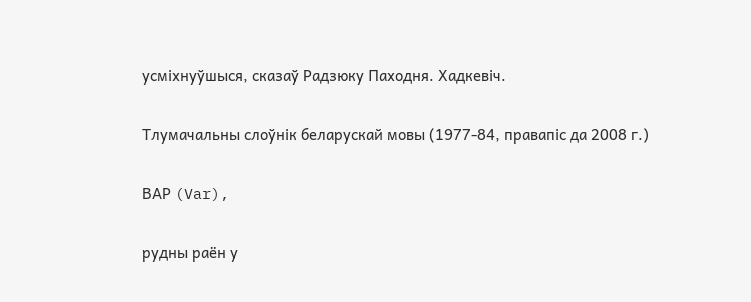усміхнуўшыся, сказаў Радзюку Паходня. Хадкевіч.

Тлумачальны слоўнік беларускай мовы (1977-84, правапіс да 2008 г.)

ВАР (Var),

рудны раён у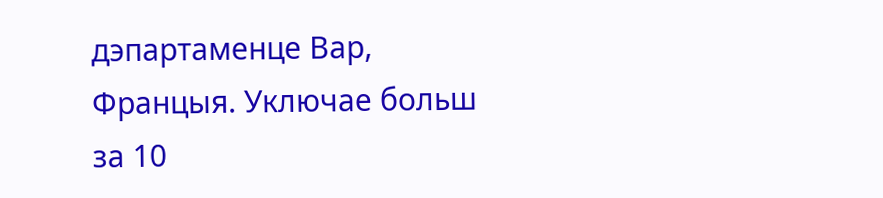дэпартаменце Вар, Францыя. Уключае больш за 10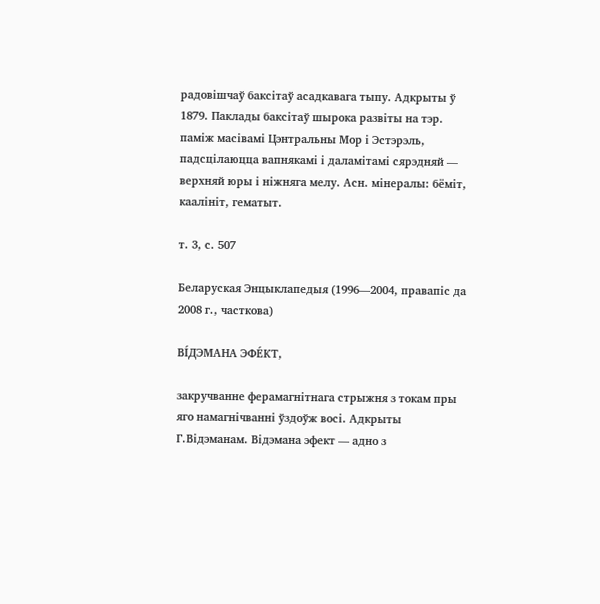радовішчаў баксітаў асадкавага тыпу. Адкрыты ў 1879. Паклады баксітаў шырока развіты на тэр. паміж масівамі Цэнтральны Мор і Эстэрэль, падсцілаюцца вапнякамі і даламітамі сярэдняй — верхняй юры і ніжняга мелу. Асн. мінералы: бёміт, каалініт, гематыт.

т. 3, с. 507

Беларуская Энцыклапедыя (1996—2004, правапіс да 2008 г., часткова)

ВІ́ДЭМАНА ЭФЕ́КТ,

закручванне ферамагнітнага стрыжня з токам пры яго намагнічванні ўздоўж восі. Адкрыты Г.Відэманам. Відэмана эфект — адно з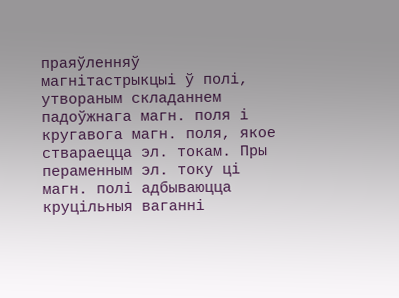праяўленняў магнітастрыкцыі ў полі, утвораным складаннем падоўжнага магн. поля і кругавога магн. поля, якое ствараецца эл. токам. Пры пераменным эл. току ці магн. полі адбываюцца круцільныя ваганні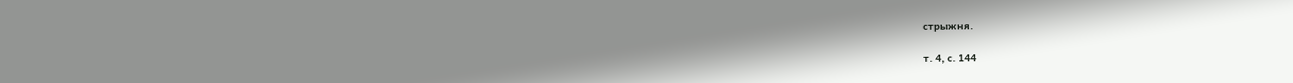стрыжня.

т. 4, с. 144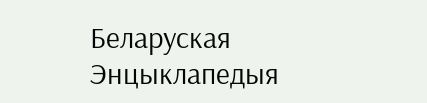Беларуская Энцыклапедыя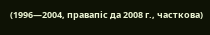(1996—2004, правапіс да 2008 г., часткова)